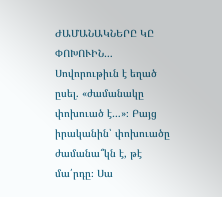ԺԱՄԱՆԱԿՆԵՐԸ ԿԸ ՓՈԽՈՒԻՆ…
Սովորութիւն է եղած ըսել. «ժամանակը փոխուած է…»։ Բայց իրականին՝ փոխուածը ժամանա՞կն է, թէ մա՛րդը։ Սա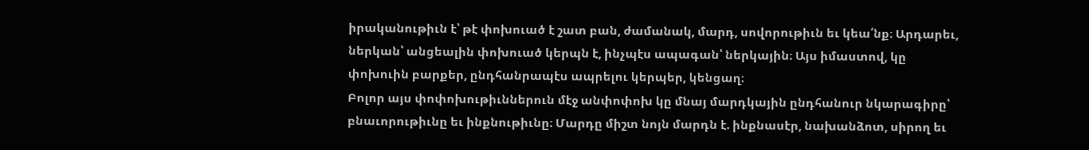իրականութիւն է՝ թէ փոխուած է շատ բան, ժամանակ, մարդ, սովորութիւն եւ կեա՛նք։ Արդարեւ, ներկան՝ անցեալին փոխուած կերպն է, ինչպէս ապագան՝ ներկային։ Այս իմաստով, կը փոխուին բարքեր, ընդհանրապէս ապրելու կերպեր, կենցաղ։
Բոլոր այս փոփոխութիւններուն մէջ անփոփոխ կը մնայ մարդկային ընդհանուր նկարագիրը՝ բնաւորութիւնը եւ ինքնութիւնը։ Մարդը միշտ նոյն մարդն է. ինքնասէր, նախանձոտ, սիրող եւ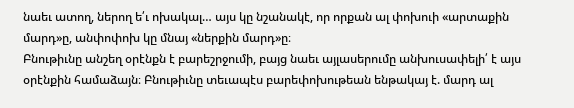նաեւ ատող, ներող ե՛ւ ոխակալ… այս կը նշանակէ, որ որքան ալ փոխուի «արտաքին մարդ»ը, անփոփոխ կը մնայ «ներքին մարդ»ը։
Բնութիւնը անշեղ օրէնքն է բարեշրջումի, բայց նաեւ այլասերումը անխուսափելի՛ է այս օրէնքին համաձայն։ Բնութիւնը տեւապէս բարեփոխութեան ենթակայ է. մարդ ալ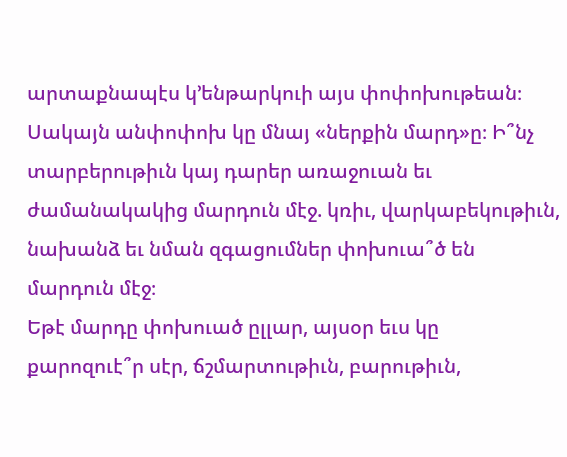արտաքնապէս կ՚ենթարկուի այս փոփոխութեան։ Սակայն անփոփոխ կը մնայ «ներքին մարդ»ը։ Ի՞նչ տարբերութիւն կայ դարեր առաջուան եւ ժամանակակից մարդուն մէջ. կռիւ, վարկաբեկութիւն, նախանձ եւ նման զգացումներ փոխուա՞ծ են մարդուն մէջ։
Եթէ մարդը փոխուած ըլլար, այսօր եւս կը քարոզուէ՞ր սէր, ճշմարտութիւն, բարութիւն,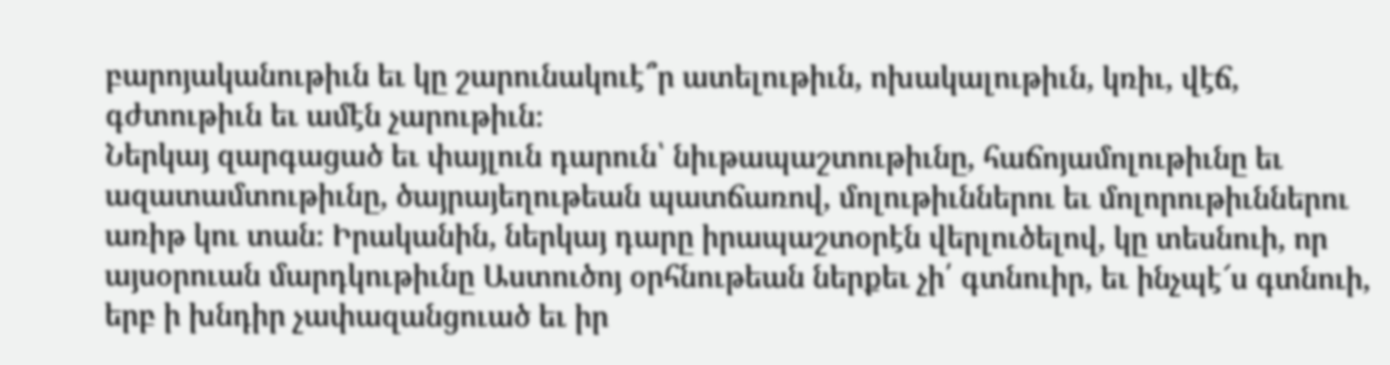բարոյականութիւն եւ կը շարունակուէ՞ր ատելութիւն, ոխակալութիւն, կռիւ, վէճ, գժտութիւն եւ ամէն չարութիւն։
Ներկայ զարգացած եւ փայլուն դարուն՝ նիւթապաշտութիւնը, հաճոյամոլութիւնը եւ ազատամտութիւնը, ծայրայեղութեան պատճառով, մոլութիւններու եւ մոլորութիւններու առիթ կու տան։ Իրականին, ներկայ դարը իրապաշտօրէն վերլուծելով, կը տեսնուի, որ այսօրուան մարդկութիւնը Աստուծոյ օրհնութեան ներքեւ չի՛ գտնուիր, եւ ինչպէ՜ս գտնուի, երբ ի խնդիր չափազանցուած եւ իր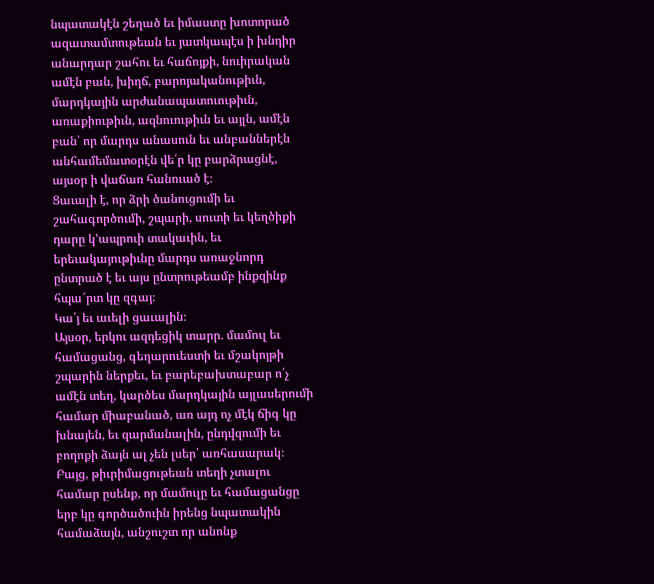նպատակէն շեղած եւ իմաստը խոտորած ազատամտութեան եւ յատկապէս ի խնդիր անարդար շահու եւ հաճոյքի, նուիրական ամէն բան, խիղճ, բարոյականութիւն, մարդկային արժանապատուութիւն, առաքիութիւն, ազնուութիւն եւ այլն, ամէն բան՝ որ մարդս անասուն եւ անբաններէն անհամեմատօրէն վե՛ր կը բարձրացնէ, այսօր ի վաճառ հանուած է։
Ցաւալի է, որ ձրի ծանուցումի եւ շահագործումի, շպարի, սուտի եւ կեղծիքի դարը կ՚ապրուի տակաւին, եւ երեւակայութիւնը մարդս առաջնորդ ընտրած է եւ այս ընտրութեամբ ինքզինք հպա՜րտ կը զգայ։
Կա՛յ եւ աւելի ցաւալին։
Այսօր, երկու ազդեցիկ տարր. մամուլ եւ համացանց, գեղարուեստի եւ մշակոյթի շպարին ներքեւ, եւ բարեբախտաբար ո՛չ ամէն տեղ, կարծես մարդկային այլասերումի համար միաբանած, առ այդ ոչ մէկ ճիգ կը խնայեն, եւ զարմանալին, ընդվզումի եւ բողոքի ձայն ալ չեն լսեր՝ առհասարակ։ Բայց, թիւրիմացութեան տեղի չտալու համար ըսենք, որ մամուլը եւ համացանցը երբ կը գործածուին իրենց նպատակին համաձայն, անշուշտ որ անոնք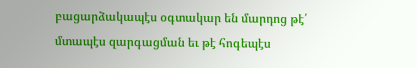բացարձակապէս օգտակար են մարդոց թէ՛ մտապէս զարգացման եւ թէ հոգեպէս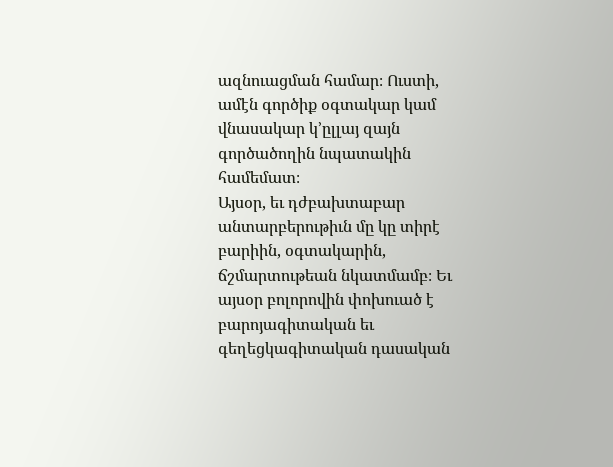ազնուացման համար։ Ուստի, ամէն գործիք օգտակար կամ վնասակար կ՚ըլլայ զայն գործածողին նպատակին համեմատ։
Այսօր, եւ դժբախտաբար անտարբերութիւն մը կը տիրէ բարիին, օգտակարին, ճշմարտութեան նկատմամբ։ Եւ այսօր բոլորովին փոխուած է բարոյագիտական եւ գեղեցկագիտական դասական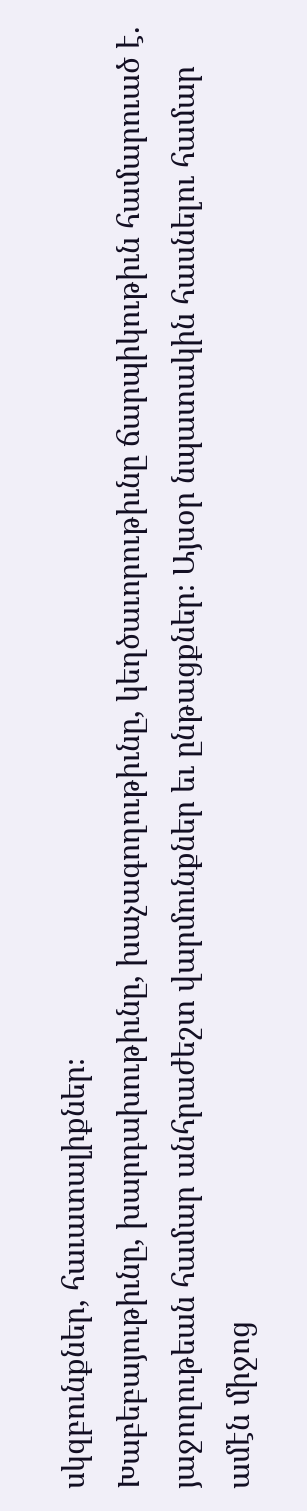սկզբունքներ, հաւատալիքներ։
Խաբեբայութիւնը, խարդախութիւնը, խաչագողութիւնը, կեղծաւորութիւնը ճարպիկութիւն համարուած է. յաջողութեան համար անհրաժեշտ վարմունքներ եւ ընթացքներ։ Այսօր նպատակին հասնելու համար ամէն միջոց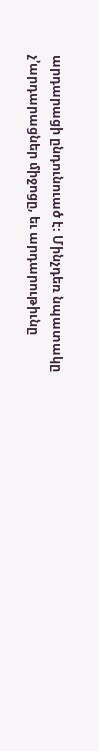արդարացի ընդունուած է։ Մինչդեռ նպատակը չ՚արդարացներ միջոցը, եւ արդարութիւնը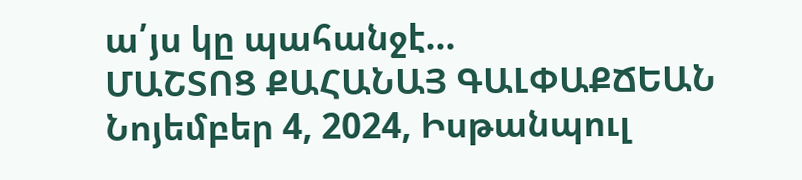ա՛յս կը պահանջէ…
ՄԱՇՏՈՑ ՔԱՀԱՆԱՅ ԳԱԼՓԱՔՃԵԱՆ
Նոյեմբեր 4, 2024, Իսթանպուլ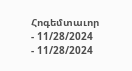Հոգեմտաւոր
- 11/28/2024
- 11/28/2024